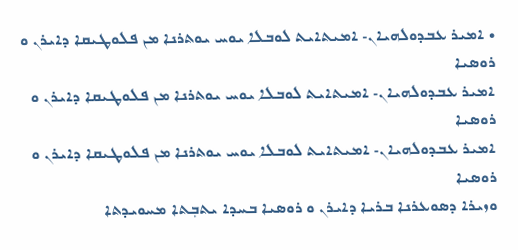• ܐܡܝܪ ܥܒܕܘܠܗܝܐܢ- ܐܡܝܬܐܝܬ ܠܘܒܠܐ ܝܘܚ ܝܘܬܪܢܐ ܡܢ ܦܠܘܛܝܩܐ ܕܐܝܪܢ ܘ ܪܘܣܝܐ
ܐܡܝܪ ܥܒܕܘܠܗܝܐܢ- ܐܡܝܬܐܝܬ ܠܘܒܠܐ ܝܘܚ ܝܘܬܪܢܐ ܡܢ ܦܠܘܛܝܩܐ ܕܐܝܪܢ ܘ ܪܘܣܝܐ
ܐܡܝܪ ܥܒܕܘܠܗܝܐܢ- ܐܡܝܬܐܝܬ ܠܘܒܠܐ ܝܘܚ ܝܘܬܪܢܐ ܡܢ ܦܠܘܛܝܩܐ ܕܐܝܪܢ ܘ ܪܘܣܝܐ
ܘܙܝܪܐ ܕܣܘܥܪܢܐ ܒܪܝܐ ܕܐܝܪܢ ܘ ܪܘܣܝܐ ܒܚܕܐ ܝܬܒܼܬܐ ܡܚܘܝܕܬܐ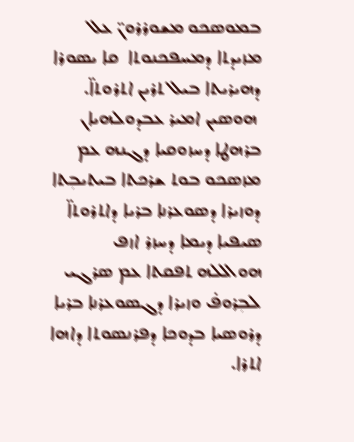ܒܡܘܣܟܘ ܡܫܘܪܪܘܢ̈ ܥܠ ܡܙܝܕܬܐ ܕܡܚܦܟܢܘܬܐ  ܩܐ ܝܣܘܪܐ ܕܗܝܪܝܬܐ ܒܝܠ ܬܪܝܢ ܐܬܪܘܬܐ̈.
 ܗܘܣܝܢ ܐܡܝܪ ܥܒܕܘܠܗܝܐܢ ܒܪܗܛܐ ܕܚܙܘܩܝܐ ܕܓܢܗ ܥܡ ܡܙܣܟܘ ܒܘܬ ܫܪܟܬܐ ܒܝܬܝܒܼܬܐ ܕܘܙܝܪܐ ܕܣܘܥܪܢܐ ܒܪܝܐ ܕܐܬܪܘܬܐ̈ ܣܝܦܝܐ ܕܝܡܐ ܕܚܙܪ ܐܙܦ ܗܘܐܠܠܗ ܬܦܩܬܐ ܥܡ ܣܪܓܝ ܠܒܼܪܘܦ̇ ܘܙܝܪܐ ܕܓܣܘܥܪܢܐ ܒܪܝܐ ܕܪܘܣܝܐ ܒܕܘܟܐ ܕܦܪܢܣܘܬܐ ܕܐܗܐ ܐܬܪܐ.